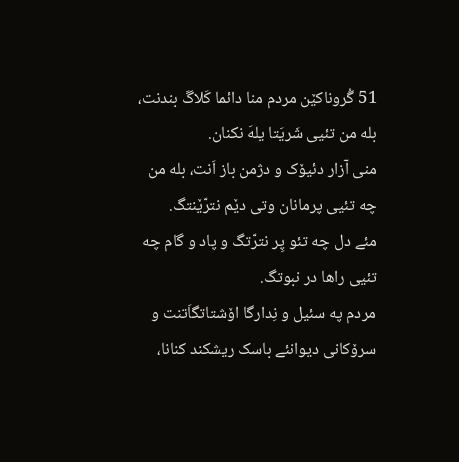51 گُروناکێن مردم منا دائما کَلاگَ بندنت، بله من تئیی شَریَتا یلهَ نکنان.
منی آزار دئیۆک و دژمن باز اَنت، بله من چه تئیی پرمانان وتی دێم نترّێنتگ.
مئے دل چه تئو پِر نترّتگ و پاد و گام چه تئیی راها در نبوتگ.
مردم په سئیل و نِدارگا اۆشتاتگاَتنت و سرۆکانی دیوانئے باسک ریشکند کنانا،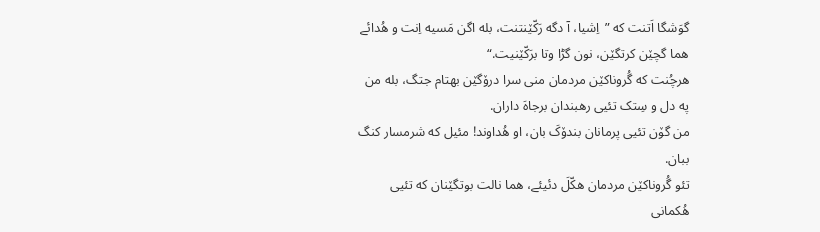گوَشگا اَتنت که ”اِشیا، آ دگه رَکّێنتنت، بله اگن مَسیه اِنت و هُدائے هما گچێن کرتگێن، نون گڑا وتا برَکّێنیت.“
هرچُنت که گُروناکێن مردمان منی سرا درۆگێن بهتام جتگ، بله من په دل و سِتک تئیی رهبندان برجاهَ داران.
من گۆن تئیی پرمانان بندۆکَ بان، او هُداوند! مئیل که شرمسار کنگ ببان.
تئو گُروناکێن مردمان هکّلَ دئیئے، هما نالت بوتگێنان که تئیی هُکمانی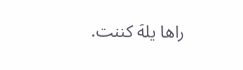راها یلهَ کننت.